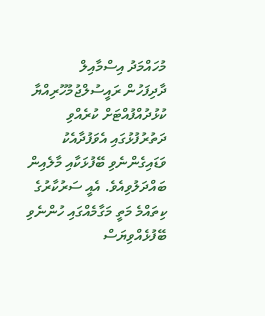މުހައްމަދު އިސްމާއިލް
ދާދިފަހުން ރައީސުލްޖުމުހޫރިއްޔާ ކުޅުދުއްފުއްޓަށް ކުރެއްވި ދަތުރުފުޅުގައި އެވަފުދާއެކު ވަޑައިގެންނެވި ބޭފުޅަކާއި މާލެއިން ބައްދަލުވިއެވެ. އެއީ ސަރުކާރުގެ ކިތައްމެ މަތީ މަގާމެއްގައި ހުންނެވި ބޭފުޅެއްވިޔަސް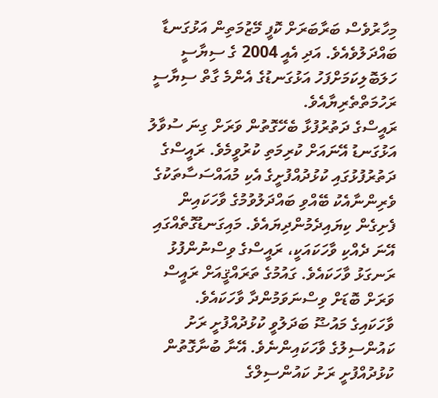މިހާރުވެސް ބަރާބަރަށް ކޮފީ މޭޒުމަތިން އަޅުގަނޑާ ބައްދަލުވެއެވެ. އަދި އެއީ 2004 ގެ ސިޔާސީ ހަލަބޮލިކަމަށްފަހު އަޅުގަނޑުގެ އެންމެ ގާތް ސިޔާސީ ރަހުމަތްތެރިޔާއެވެ.
ރައީސްގެ ދަތުރުފުޅާ ބެހޭގޮތުން ވަރަށް ގިނަ ސުވާލު އަޅުގަނޑު އޭނައަށް ކުރިމަތި ކުރުވީމެވެ. ރައީސްގެ ދަތުރުފުޅުގައި ކުޅުދުއްފުށީގެ އެކި މުއައްސަސާތަކުގެ ވެރިންނާއެކު ބޭއްވި ބައްދަލުވުމުގެ ވާހަކައިން ފެށިގެން ކިޔައިދެމުންދިޔައެވެ. މައިގަނޑުގޮތެއްގައި އޭނަ ދެއްކި ވާހަކައަކީ، ރައީސްގެ ވިސްނުންފުޅު ރަނގަޅު ވާހަކައެވެ. ގައުމުގެ ތަރައްޤީއަށް ރައީސް ވަރަށް ބޮޑަށް ވިސްނަވަމުންދާ ވާހަކައެވެ.
ވާހަކައިގެ މައުޟޫ ބަދަލުވީ ކުޅުދުއްފުށީ ރަށު ކައުންސިލުގެ ވާހަކައިންނެވެ. އޭނާ ބުނާގޮތުން ކުޅުދުއްފުށީ ރަށު ކައުންސިލްގެ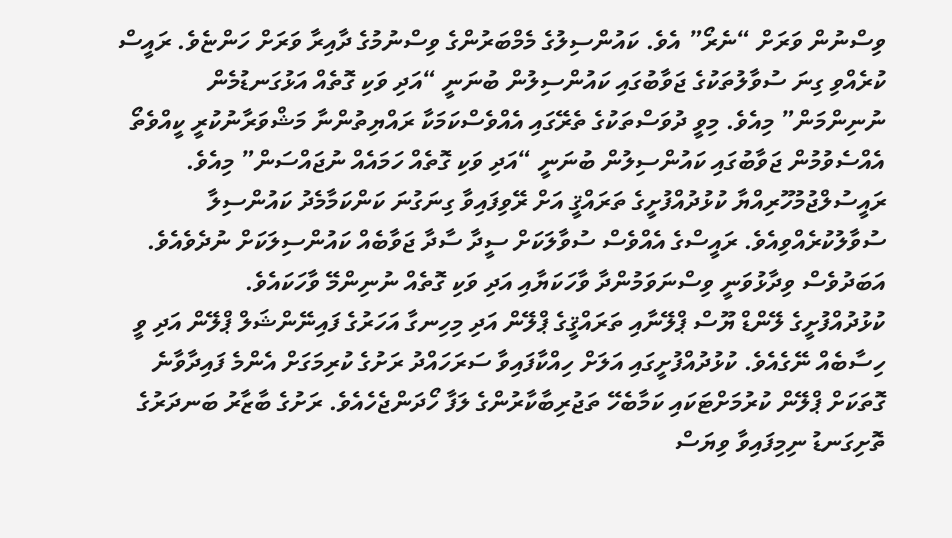ވިސްނުން ވަރަށް “ނެރޯ” އެވެ. ކައުންސިލުގެ މެމްބަރުންގެ ވިސްނުމުގެ ދާއިރާ ވަރަށް ހަންޏެވެ. ރައީސް ކުރެއްވި ގިނަ ސުވާލުތަކުގެ ޖަވާބުގައި ކައުންސިލުން ބުނަނީ “އަދި ވަކި ގޮތެއް އަޅުގަނޑުމެން ނުނިންމަން” މިއެވެ. މިވީ ދުވަސްތަކުގެ ތެރޭގައި އެއްވެސްކަމަކާ ރައްޔިތުންނާ މަޝްވަރާނުކުރީ ކީއްވެތޯ އެއްސެވުމުން ޖަވާބުގައި ކައުންސިލުން ބުނަނީ “އަދި ވަކި ގޮތެއް ހަމައެއް ނުޖައްސަން” މިއެވެ.
ރައީސުލްޖުމުހޫރިއްޔާ ކުޅުދުއްފުށީގެ ތަރައްޤީ އަށް ރޭވިފައިވާ ގިނަގުނަ ކަންކަމާމެދު ކައުންސިލާ ސުވާލުކުރެއްވިއެވެ. ރައީސްގެ އެއްވެސް ސުވާލަކަށް ސީދާ ސާދާ ޖަވާބެއް ކައުންސިލަކަށް ނުދެވެއެވެ. އަބަދުވެސް ވިދާޅުވަނީ ވިސްނަވަމުންދާ ވާހަކަޔާއި އަދި ވަކި ގޮތެއް ނުނިންމޭ ވާހަކައެވެ.
ކުޅުދުއްފުށީގެ ލޭންޑް ޔޫސް ޕްލޭނާއި ތަރައްޤީގެ ޕްލޭން އަދި މިހިނގާ އަހަރުގެ ފައިނޭންޝަލް ޕްލޭން އަދި ވީ ހިސާބެއް ނޭގެއެވެ. ކުޅުދުއްފުށީގައި އަލަށް ހިއްކާފައިވާ ސަރަހައްދު ރަށުގެ ކުރިމަގަށް އެންމެ ފައިދާވާނެ ގޮތަކަށް ޕްލޭން ކުރުމަށްޓަކައި ކަމާބެހޭ ތަޖުރިބާކާރުންގެ ލަފާ ހޯދަންޖެހެއެވެ. ރަށުގެ ބާޒާރު ބަނދަރުގެ ތޮށިގަނޑު ނިމިފައިވާ ވިޔަސް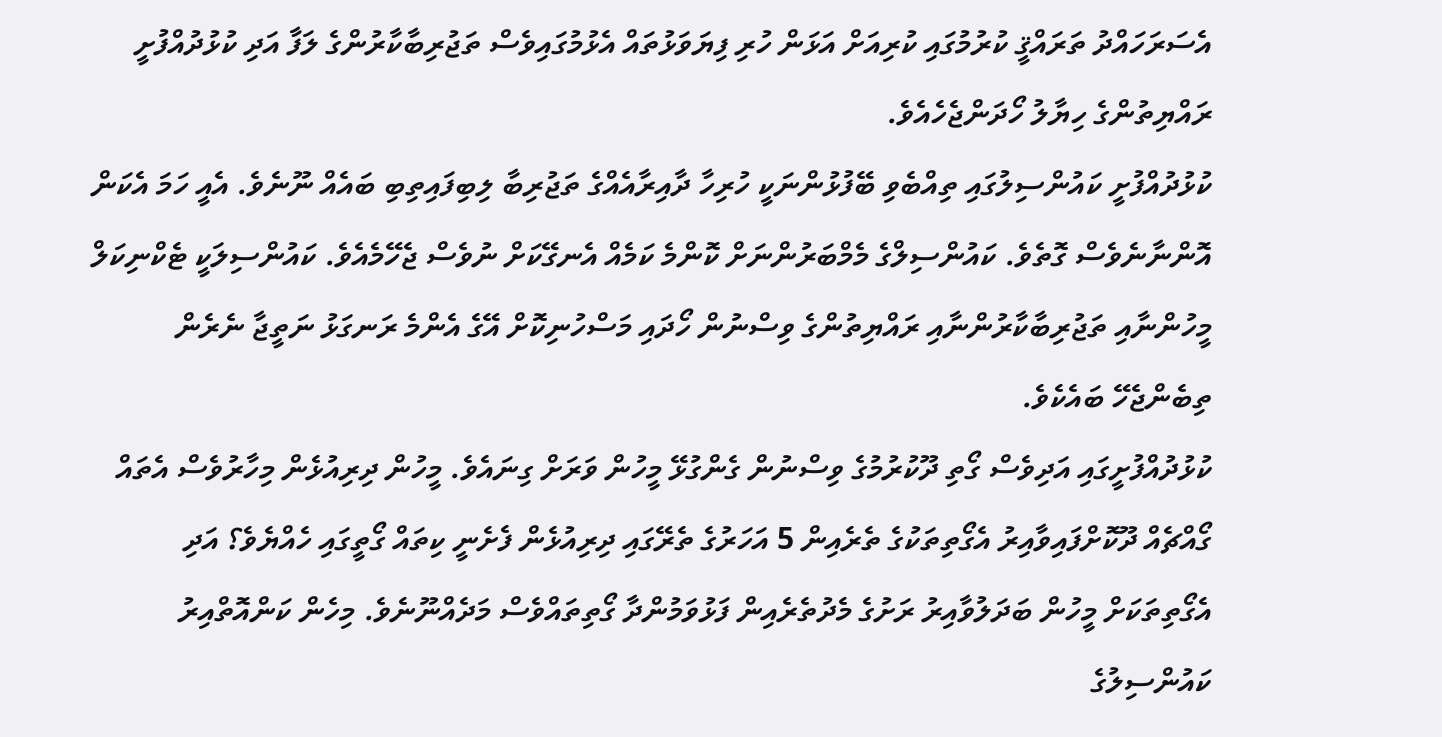އެސަރަހައްދު ތަރައްޤީ ކުރުމުގައި ކުރިއަށް އަޅަން ހުރި ފިޔަވަޅުތައް އެޅުމުގައިވެސް ތަޖުރިބާކާރުންގެ ލަފާ އަދި ކުޅުދުއްފުށީ ރައްޔިތުންގެ ހިޔާލު ހޯދަންޖެހެއެވެ.
ކުޅުދުއްފުށީ ކައުންސިލުގައި ތިއްބެވި ބޭފުޅުންނަކީ ހުރިހާ ދާއިރާއެއްގެ ތަޖުރިބާ ލިބިފައިތިބި ބައެއް ނޫނެވެ. އެއީ ހަމަ އެކަން އޮންނާނެވެސް ގޮތެވެ. ކައުންސިލްގެ މެމްބަރުންނަށް ކޮންމެ ކަމެއް އެނގޭކަށް ނުވެސް ޖެހޭމެއެވެ. ކައުންސިލަކީ ޓެކްނިކަލް މީހުންނާއި ތަޖުރިބާކާރުންނާއި ރައްޔިތުންގެ ވިސްނުން ހޯދައި މަސްހުނިކޮށް އޭގެ އެންމެ ރަނގަޅު ނަތީޖާ ނެރެން ތިބެންޖެހޭ ބައެކެވެ.
ކުޅުދުއްފުށީގައި އަދިވެސް ގޯތި ދޫކުރުމުގެ ވިސްނުން ގެންގުޅޭ މީހުން ވަރަށް ގިނައެވެ. މީހުން ދިރިއުޅެން މިހާރުވެސް އެތައް ގޯއްޗެއް ދޫކޮށްފައިވާއިރު އެގޯތިތަކުގެ ތެރެއިން 5 އަހަރުގެ ތެރޭގައި ދިރިއުޅެން ފެށެނީ ކިތައް ގޯތީގައި ހެއްޔެވެ؟ އަދި އެގޯތިތަކަށް މީހުން ބަދަލުވާއިރު ރަށުގެ މެދުތެރެއިން ފަޅުވަމުންދާ ގޯތިތައްވެސް މަދެއްނޫނެވެ. މިހެން ކަންއޮތްއިރު ކައުންސިލުގެ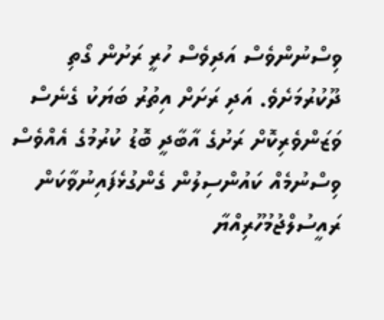ވިސްނުންވެސް އަދިވެސް ހުރީ ރަށުން ގޯތި ދޫކުރުމަށެވެ. އަދި ރަށަށް އިތުރު ބަޔަކު ގެނެސް ވަޒަންވެރިކޮށް ރަށުގެ އާބާދީ ބޮޑު ކުރުމުގެ އެއްވެސް ވިސްނުމެއް ކައުންސިލުން ގެންގުޅެފައިނުވާކަން ރައީސުލްޖުމުހޫރިއްޔާ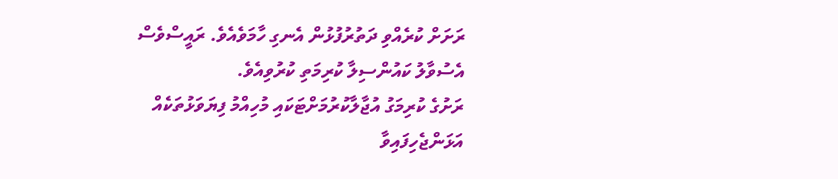ރަށަށް ކުރެއްވި ދަތުރުފުޅުން އެނގި ހާމަވެއެވެ. ރައީސްވެސް އެސުވާލު ކައުންސިލާ ކުރިމަތި ކުރުވިއެވެ.
ރަށުގެ ކުރިމަގު އުޖާލާކުރުމަށްޓަކައި މުހިއްމު ފިޔަވަޅުތަކެއް އަޅަންޖެހިފައިވާ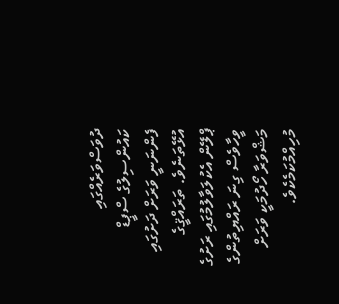ދުވަސްވަރެއްގައި ކައުންސިލުގެ ސްޕީޑް ފެންނަނީ ވަރަށް ދަށުގައި އުޅޭތަނެވެ. ތަރައްޤީގެ ޕްލޭން އެކުލަވާލުމުގައި ރަށުގެ ވީހާވެސް ގިނަ ރައްޔިތުންގެ މަޝްވަރާ ހޯދުމަކީ ވަރަށް މުހިއްމުކަމެކެވެ.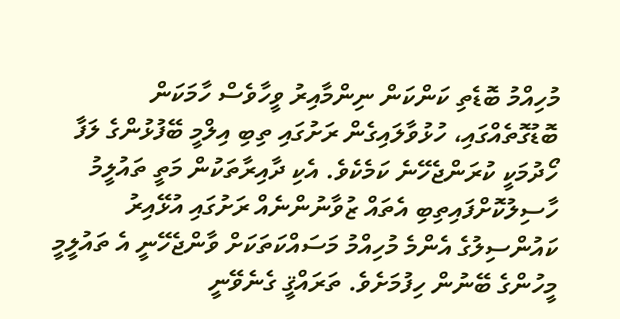މުހިއްމު ބޮޑެތި ކަންކަން ނިންމާއިރު ވީހާވެސް ހާމަކަން ބޮޑުގޮތެއްގައި، ހުޅުވާލައިގެން ރަށުގައި ތިބި އިލްމީ ބޭފުޅުންގެ ލަފާ ހޯދުމަކީ ކުރަންޖެހޭނެ ކަމެކެވެ. އެކި ދާއިރާތަކުން މަތީ ތައުލީމު ހާސިލުކޮށްފައިތިބި އެތައް ޒުވާނުންނެއް ރަށުގައި އުޅޭއިރު ކައުންސިލުގެ އެންމެ މުހިއްމު މަސައްކަތަކަށް ވާންޖެހޭނީ އެ ތައުލީމީ މީހުންގެ ބޭނުން ހިފުމަށެވެ. ތަރައްޤީ ގެނެވޭނީ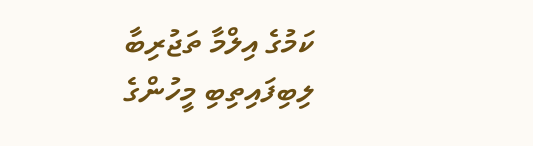ކަމުގެ އިލްމާ ތަޖުރިބާ ލިބިފައިތިބި މީހުންގެ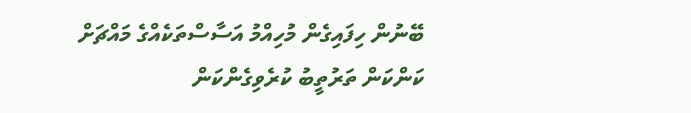ބޭނުން ހިފައިގެން މުހިއްމު އަސާސްތަކެއްގެ މައްޗަށް ކަންކަން ތަރުތީބު ކުރެވިގެންކަން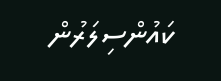ކައުންސިލަރުން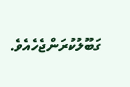ގަބޫލުކުރަންޖެހެއެވެ.